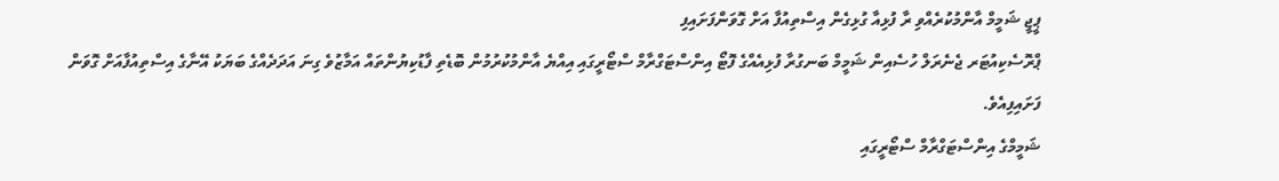ޕީޖީ ޝަމީމް އާންމުކުރެއްވި ރާ ފުޅިއާ ގުޅިގެން އިސްތިއުފާ އަށް ގޮވަންފަށައިފި
ޕްރޮސެކިއުޓަރ ޖެނެރަލް ހުސެއިން ޝަމީމް ބަނގުރާ ފުޅިއެއްގެ ފޮޓޯ އިންސްޓަގްރާމް ސްޓޯރީގައި އިއްޔެ އާންމުކުރުމުން ބޮޑެތި ފާޑުކިޔުންތައް އަމާޒުވެ ގިނަ އަދަދެއްގެ ބަޔަކު އޭނާގެ އިސްތިއުފާއަށް ގޮވަން ފަށައިފިއެވެ.
ޝަމީމްގެ އިންސްޓަގްރާމް ސްޓޯރީގައި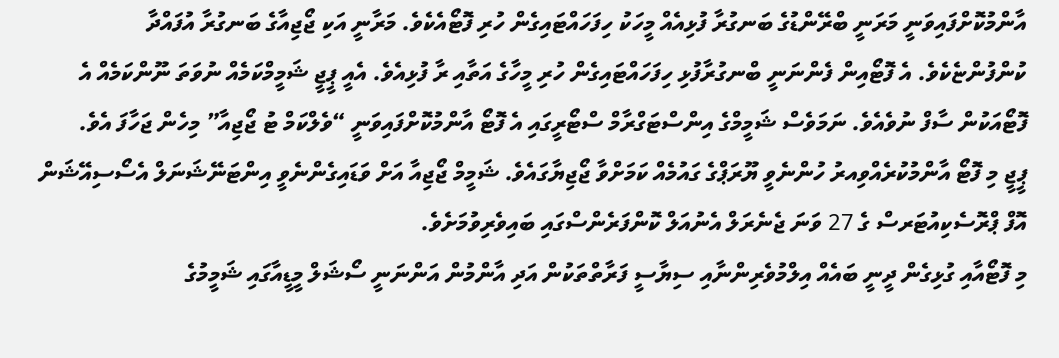އާންމުކޮށްފައިވަނީ މަރަނީ ބްރޭންޑުގެ ބަނގުރާ ފުޅިއެއް މީހަކު ހިފަހައްޓައިގެން ހުރި ފޮޓޯއެކެވެ. މަރާނީ އަކި ޖޯޖިއާގެ ބަނގުރާ އުފައްދާ ކުންފުންޏެކެވެ. އެ ފޮޓޯއިން ފެންނަނީ ބްނގުރާފުޅި ހިފަހައްޓައިގެން ހުރި މީހާގެ އަތާއި ރާ ފުޅިއެވެ. އެއީ ޕީޖީ ޝަމީމްކަމެއް ނުވަތަ ނޫންކަމެއް އެ ފޮޓޯއަކުން ސާފް ނުވެއެވެ. ނަމަވެސް ޝަމީމްގެ އިންސްޓަގްރާމް ސްޓޯރީގައި އެ ފޮޓޯ އާންމުކޮށްފައިވަނީ “ވެލްކަމް ޓު ޖޯޖިއާ” މިހެން ޖަހާފަ އެވެ.
ޕީޖީ މި ފޮޓޯ އާންމުކުރެއްވިއރު ހުންނެވީ ޔޫރަޕްގެ ގައުމެއް ކަމަށްވާ ޖޯޖިޔާގައެވެ. ޝަމީމް ޖޯޖިއާ އަށް ވަޑައިގެންނެވީ އިންޓަނޭޝަނަލް އެސޯސިއޭޝަން އޮފް ޕްރޮސެކިއުޓަރސް ގެ 27 ވަނަ ޖެނެރަލް އެނުއަލް ކޮންފަރެންސްގައި ބައިވެރިވުމަށެވެ.
މި ފޮޓޯއާއި ގުޅިގެން ދީނީ ބައެއް އިލްމުވެރިންނާއި ސިޔާސީ ފަރާތްތަކުން އަދި އާންމުން އަންނަނީ ސޯޝަލް މީޑީއާގައި ޝަމީމުގެ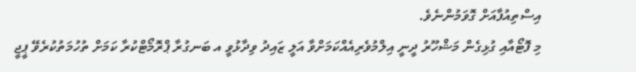އިސްތިއުފާއަށް ގޮވަމުންނެވެ.
މި ފޮޓޯއާއި ގުޅިގެން މަޝްހޫރު ދީނީ އިލްމުވެރިއެއްކަމަށްވާ އަލީ ޒައިދު ވިދާޅުވީ އ ބަނގުރާ ޕްރޮމޯޓްކުރާ ކަމަށް ތުހުމަތުކުރެވޭ ޕީޖީ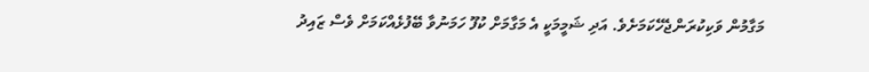މަގާމުން ވަކިކުރަންޖެހޭކަމަށެވެ. އަދި ޝަމީމަކީ އެ މަގާމަށް ކުފޫ ހަމަނުވާ ބޭފުޅެއްކަމަށް ވެސް ޒައިދު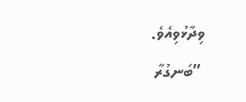ވިދާޅުވިއެވެ.
 ”ބަނގުރާ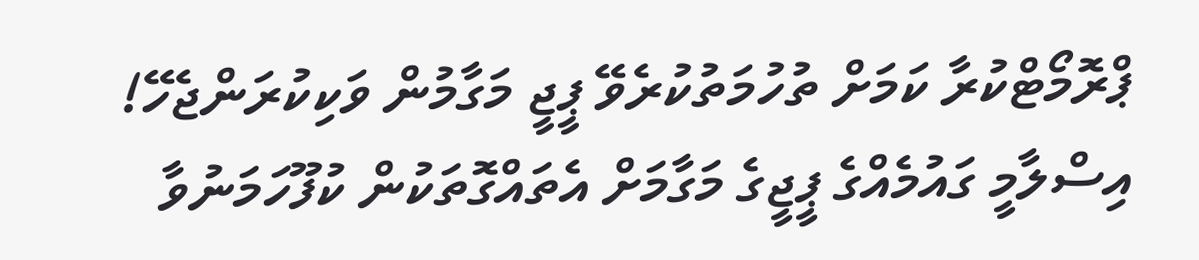ޕްރޮމޯޓްކުރާ ކަމަށް ތުހުމަތުކުރެވޭ ޕީޖީ މަގާމުން ވަކިކުރަންޖެހޭ! އިސްލާމީ ގައުމެއްގެ ޕީޖީގެ މަގާމަށް އެތައްގޮތަކުން ކުފޫހަމަނުވާ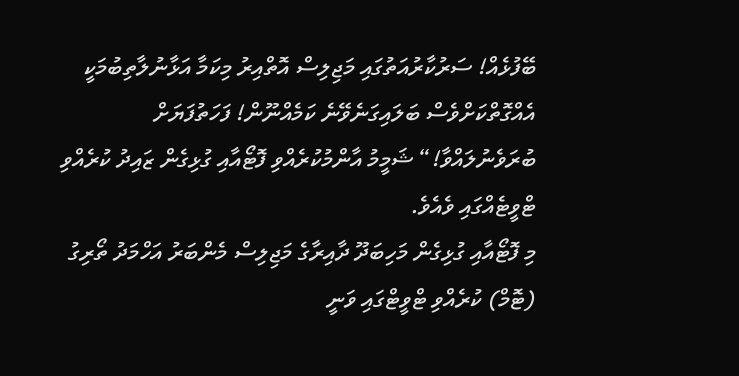ބޭފުޅެއް! ސަރުކާރުއަތުގައި މަޖިލިސް އޮތްއިރު މިކަމާ އަޅާނުލާތިބުމަކީ އެއްގޮތްކަށްވެސް ބަލައިގަނެވޭނެ ކަމެއްނޫން! ފަހަތުފަޔަށް ބުރަވެނުލައްވާ!“ ޝަމީމު އާންމުކުރެއްވި ފޮޓޯއާއި ގުޅިގެން ޒައިދު ކުރެއްވި ޓްވީޓެއްގައި ވެއެވެ.
މި ފޮޓޯއާއި ގުޅިގެން މަހިބަދޫ ދާއިރާގެ މަޖިލިސް މެންބަރު އަހްމަދު ތޯރިގު (ޓޮމް) ކުރެއްވި ޓްވީޓްގައި ވަނީ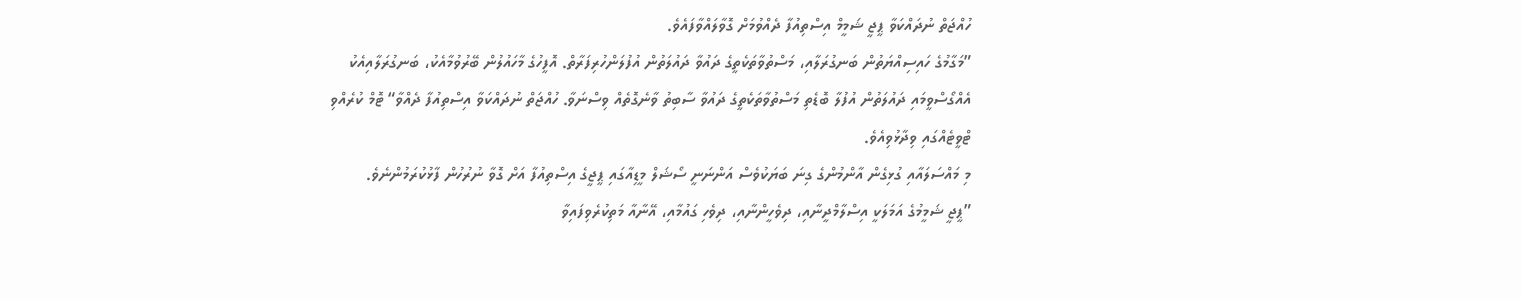ހުއްޖަތް ނުދައްކަވާ ޕީޖީ ޝަމީމް އިސްތިއުފާ ދެއްވުމަށް ގޮވާލައްވާފައެވެ.
”މަގާމުގެ ހައިސިއްޔަތުން ބަނގުރަލާއި، މަސްތުވާތަކެތީގެ ދައުވާ ދައުލަތުން އުފުލަންހުރިފަރާތް. އޮފީހުގެ މާހައުލުން ބޭރުވުމާއެކު، ބަނގުރަލާއިއެކު އެއްގޯސްވީމައި ދައުލަތުން އުފުލާ ބޮޑެތި މަސްތުވާތަކެތީގެ ދައުވާ ސާބިތު ވާނެގޮތެއް ވިސްނަވާ. ހުއްޖަތް ނުދައްކަވާ އިސްތިއުފާ ދެއްވާ“ ޓޮމް ކުރެއްވި ޓްވީޓެއްގައި ވިދާޅުވިއެވެ.
މި މައްސަލައާއި ގުޅިގެން އާންމުންގެ ގިނަ ބަޔަކުވެސް އަންނަނީ ސޯޝަލް މީޑިއާގައި ޕީޖީގެ އިސްތިއުފާ އަށް ގޮވާ ނުރުހުން ފާޅުކުރަމުންނެވެ.
”ޕީޖީ ޝަމީމުގެ އަމަލަކީ އިސްލާމްދީނާއި، ދިވެހީންނާއި، ދިވެހި ގައުމާއި، އޭނާއާ މަތިކުރެވިފައިވާ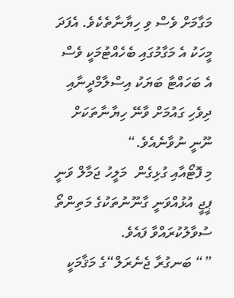މަގާމަށް ވެސް ވި ހިޔާނާތެކެވެ. އެފަދަ މީހަކު އެ މަގާމުގައި ބެހެއްޓުމަކީ ވެސް އެ ބަހައްޓާ ބަޔަކު އިސްލާމްދީނާއި ދިވެހި ގައުމަށް ވާނޭ ހިޔާނާތަކަށް ނޫނީ ނުވާނެއެވެ.“
މި ފޮޓޯއާއި ގުޅިގެން  މަލީހު ޖަމާލް ވަނީ ޕީޖީ އުޅުއްވަނީ ގާނޫނުތަކުގެ މަތިންތޯ ސުވާލުކުރައްވާ ފައެވެ.
”“ ބަނގުރާ ޖެނެރަލް“ގެ މަޤާމަކީ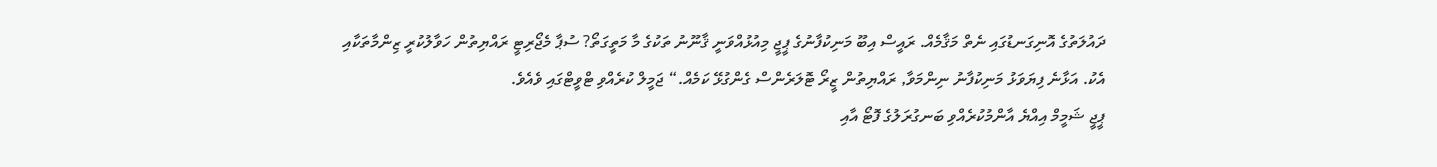ދައުލަތުގެ އޮނިގަނޑުގައި ނެތް މަޤާމެއް. ރައީސް އިބޫ މަނިކުފާނުގެ ޕީޖީ މިއުޅުއްވަނީ ޤާނޫނު ތަކުގެ މާ މަތީގަތޯ? ސުޕާ މެޖޯރިޓީ ރައްޔިތުން ހަވާލުކުރީ ޒިންމާތަކާއި އެކު. އަޅާނެ ފިޔަވަޅު މަނިކުފާނު ނިންމަވާ, ރައްޔިތުން ޒީރޯ ޓޮލަރެންސް ގެންގުޅޭ ކަމެއް.“ ޖަމީލް ކުރެއްވި ޓްވީޓްގައި ވެއެވެ.
ޕީޖީ ޝަމީމް އިއްޔެ އާންމުކުރެއްވި ބަނގުރަލުގެ ފޮޓޯ އާއި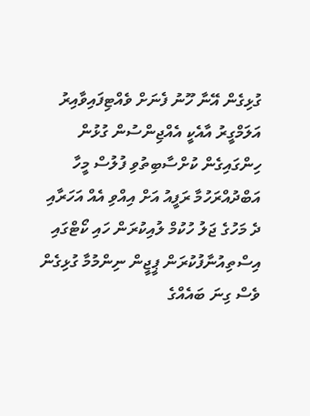ގުޅިގެން އޭނާ ހޫނު ފެނަށް ވެއްޓިފައިވާއިރު އަލަމްގީރު އާއެކީ އެއްޖިންސުން ގުޅުން ހިންގައިގެން ކުށްސާބިތުވި ފުލުސް މީހާ އަބްދުއްރަހުމާ ރަފީއު އަށް އިއްވި އެއް އަހަރާއި ދެ މަހުގެ ޖަލު ހުކުމް ލުއިކުރަން ހައި ކޯޓްގައި އިސްތިއުނާފުކުރަން ޕީޖީން ނިންމުމާ ގުޅިގެން ވެސް ގިނަ ބައެއްގެ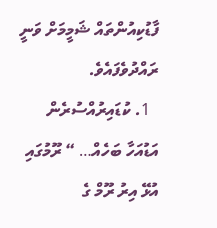ފާޑުކިއުންތައް ޝަމީމަށް ވަނީ ރައްދުވެފައެވެ.
  1. ކުޑައިރުއްސުރެން އަޑުއަހާ ބަހެއް… “ ރޫމުގައި އުޅޭ އިރު ރޫމް ގެ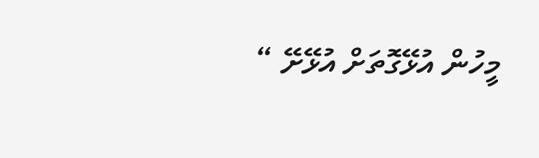މީހުން އުޅޭގޮތަށް އުޅޭށޭ “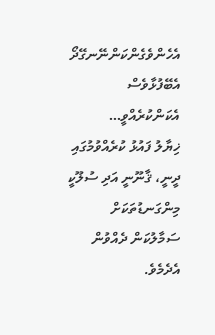އެހެންވެގެންކަންނޭނގޭދޯ އެބޭފުޅާވެސް އެކަންކުރެއްވީ…
ޚިޔާލު ފައުޅު ކުރެއްވުމުގައި ދީނީ، ޤާނޫނީ އަދި ސުލޫކީ މިންގަނޑުތަކަށް ސަމާލުކަން ދެއްވުން އެދެމެވެ.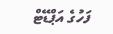ފަހުގެ އަޕްޑޭޓް